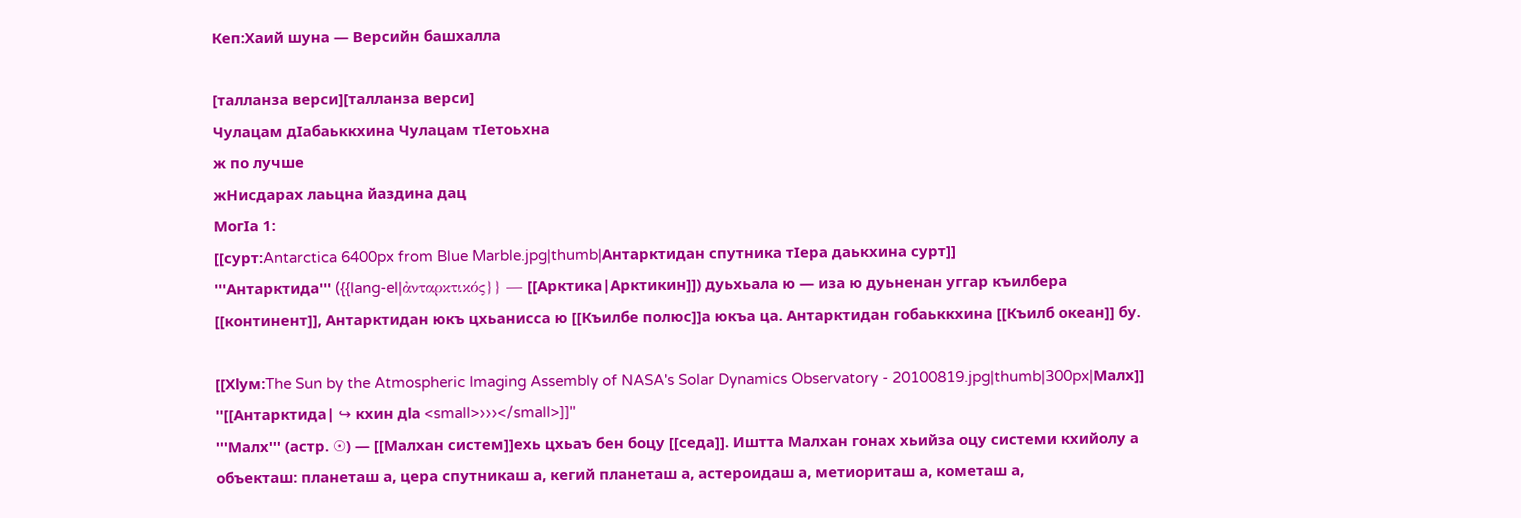Кеп:Хаий шуна — Версийн башхалла

[талланза верси][талланза верси]
Чулацам дӀабаьккхина Чулацам тӀетоьхна
ж по лучше
жНисдарах лаьцна йаздина дац
МогӀа 1:
[[сурт:Antarctica 6400px from Blue Marble.jpg|thumb|Антарктидан спутника тӀера даькхина сурт]]
'''Антарктида''' ({{lang-el|ἀνταρκτικός}} — [[Арктика|Арктикин]]) дуьхьала ю — иза ю дуьненан уггар къилбера [[континент]], Антарктидан юкъ цхьанисса ю [[Къилбе полюс]]а юкъа ца. Антарктидан гобаьккхина [[Къилб океан]] бу.

[[Хlум:The Sun by the Atmospheric Imaging Assembly of NASA's Solar Dynamics Observatory - 20100819.jpg|thumb|300px|Малх]]
''[[Антарктида| ↪ кхин дlа <small>›››</small>]]''
'''Малх''' (астр. ☉) — [[Малхан систем]]ехь цхьаъ бен боцу [[седа]]. Иштта Малхан гонах хьийза оцу системи кхийолу а объекташ: планеташ а, цера спутникаш а, кегий планеташ а, астероидаш а, метиориташ а, кометаш а,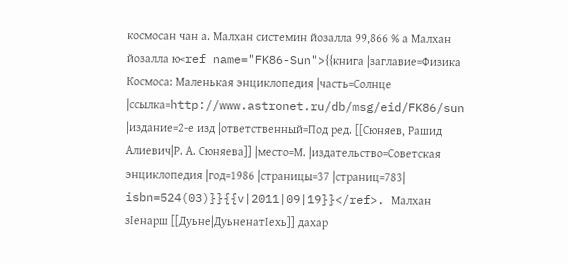космосан чан а. Малхан системин йозалла 99,866 % а Малхан йозалла ю<ref name="FK86-Sun">{{книга |заглавие=Физика Космоса: Маленькая энциклопедия |часть=Солнце |ссылка=http://www.astronet.ru/db/msg/eid/FK86/sun |издание=2-е изд |ответственный=Под ред. [[Сюняев, Рашид Алиевич|Р. А. Сюняева]] |место=М. |издательство=Советская энциклопедия |год=1986 |страницы=37 |страниц=783| isbn=524(03)}}{{v|2011|09|19}}</ref>. Малхан зӀенарш [[Дуьне|ДуьненатӀехь]] дахар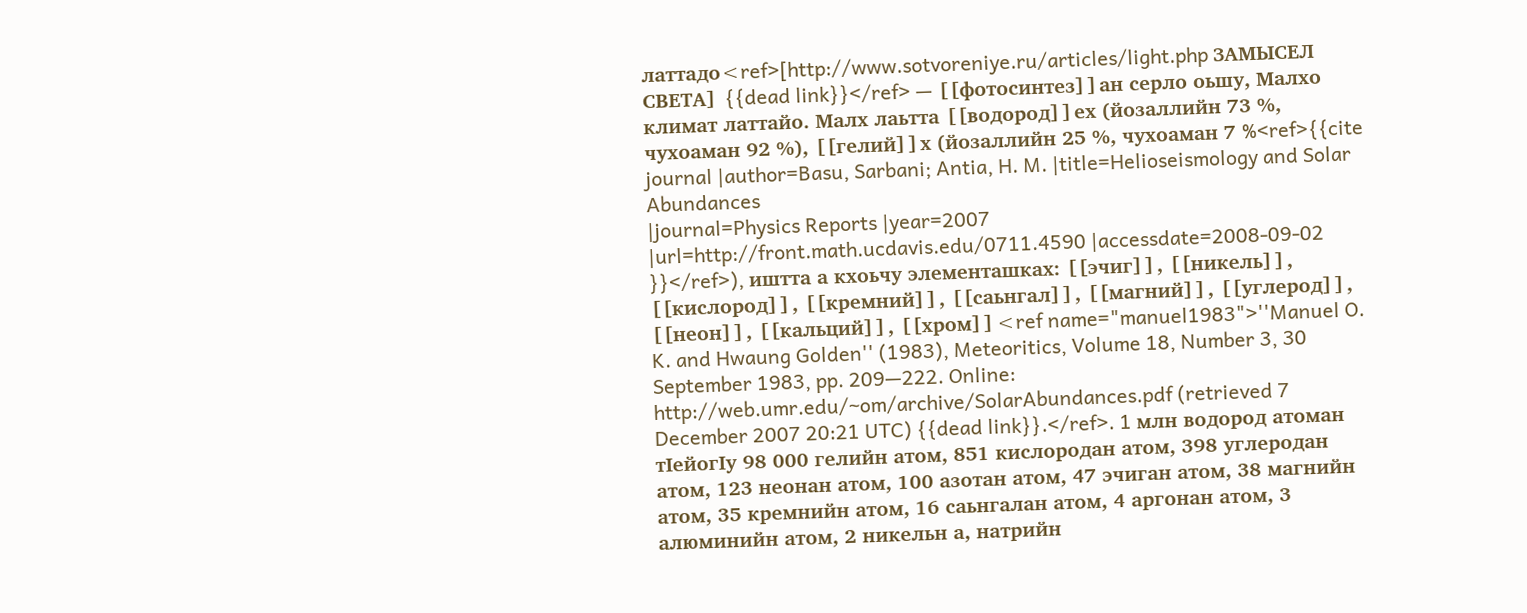латтадо<ref>[http://www.sotvoreniye.ru/articles/light.php ЗАМЫСЕЛ СВЕТА] {{dead link}}</ref> — [[фотосинтез]]ан серло оьшу, Малхо климат латтайо. Малх лаьтта [[водород]]ех (йозаллийн 73 %, чухоаман 92 %), [[гелий]]х (йозаллийн 25 %, чухоаман 7 %<ref>{{cite journal |author=Basu, Sarbani; Antia, H. M. |title=Helioseismology and Solar Abundances
|journal=Physics Reports |year=2007 |url=http://front.math.ucdavis.edu/0711.4590 |accessdate=2008-09-02 }}</ref>), иштта а кхоьчу элементашках: [[эчиг]], [[никель]], [[кислород]], [[кремний]], [[саьнгал]], [[магний]], [[углерод]], [[неон]], [[кальций]], [[хром]]<ref name="manuel1983">''Manuel O. K. and Hwaung Golden'' (1983), Meteoritics, Volume 18, Number 3, 30 September 1983, pp. 209—222. Online: http://web.umr.edu/~om/archive/SolarAbundances.pdf (retrieved 7 December 2007 20:21 UTC) {{dead link}}.</ref>. 1 млн водород атоман тӀейогӀу 98 000 гелийн атом, 851 кислородан атом, 398 углеродан атом, 123 неонан атом, 100 азотан атом, 47 эчиган атом, 38 магнийн атом, 35 кремнийн атом, 16 саьнгалан атом, 4 аргонан атом, 3 алюминийн атом, 2 никельн а, натрийн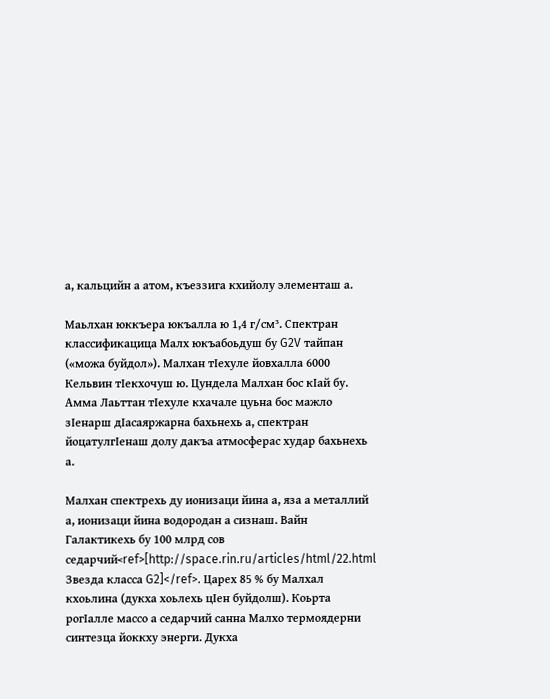а, кальцийн а атом, къеззига кхийолу элементаш а.

Маьлхан юккъера юкъалла ю 1,4 г/см³. Спектран классификацица Малх юкъабоьдуш бу G2V тайпан («можа буйдол»). Малхан тӀехуле йовхалла 6000 Кельвин тӀекхочуш ю. Цундела Малхан бос кӀай бу. Амма Лаьттан тӀехуле кхачале цуьна бос мажло зӀенарш дӀасаяржарна бахьнехь а, спектран йоцатулгӀенаш долу дакъа атмосферас худар бахьнехь а.

Малхан спектрехь ду ионизаци йина а, яза а металлий а, ионизаци йина водородан а сизнаш. Вайн Галактикехь бу 100 млрд сов седарчий<ref>[http://space.rin.ru/articles/html/22.html Звезда класса G2]</ref>. Царех 85 % бу Малхал кхоьлина (дукха хоьлехь цӀен буйдолш). Коьрта рогӀалле массо а седарчий санна Малхо термоядерни синтезца йоккху энерги. Дукха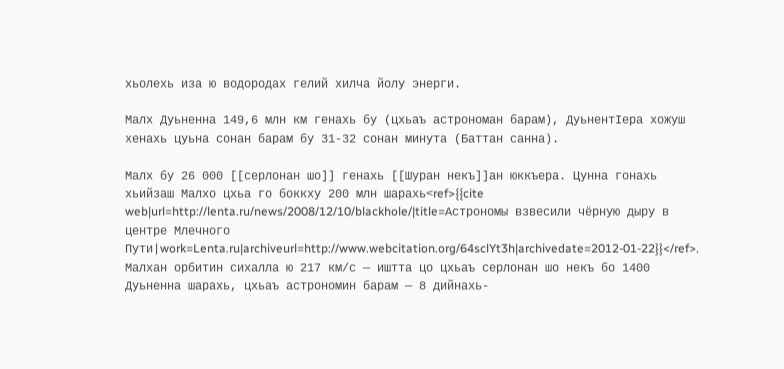хьолехь иза ю водородах гелий хилча йолу энерги.

Малх Дуьненна 149,6 млн км генахь бу (цхьаъ астрономан барам), ДуьнентӀера хожуш хенахь цуьна сонан барам бу 31-32 сонан минута (Баттан санна).

Малх бу 26 000 [[серлонан шо]] генахь [[Шуран некъ]]ан юккъера. Цунна гонахь хьийзаш Малхо цхьа го боккху 200 млн шарахь<ref>{{cite web|url=http://lenta.ru/news/2008/12/10/blackhole/|title=Астрономы взвесили чёрную дыру в центре Млечного Пути|work=Lenta.ru|archiveurl=http://www.webcitation.org/64sclYt3h|archivedate=2012-01-22}}</ref>. Малхан орбитин сихалла ю 217 км/с — иштта цо цхьаъ серлонан шо некъ бо 1400 Дуьненна шарахь, цхьаъ астрономин барам — 8 дийнахь-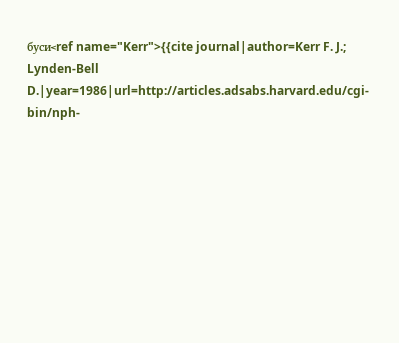буси<ref name="Kerr">{{cite journal|author=Kerr F. J.; Lynden-Bell D.|year=1986|url=http://articles.adsabs.harvard.edu/cgi-bin/nph-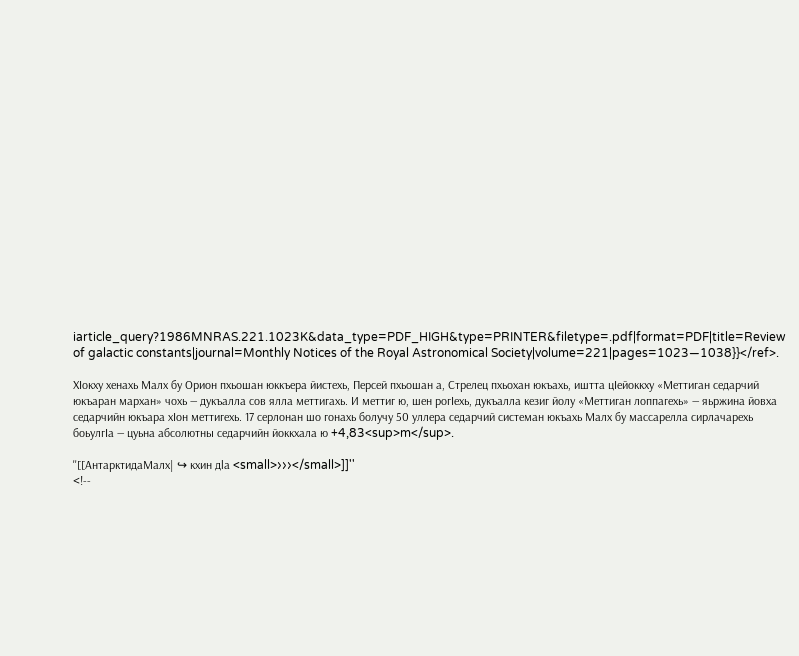iarticle_query?1986MNRAS.221.1023K&data_type=PDF_HIGH&type=PRINTER&filetype=.pdf|format=PDF|title=Review of galactic constants|journal=Monthly Notices of the Royal Astronomical Society|volume=221|pages=1023—1038}}</ref>.

ХӀокху хенахь Малх бу Орион пхьошан юккъера йистехь, Персей пхьошан а, Стрелец пхьохан юкъахь, иштта цӀейоккху «Меттиган седарчий юкъаран мархан» чохь — дукъалла сов ялла меттигахь. И меттиг ю, шен рогӀехь, дукъалла кезиг йолу «Меттиган лоппагехь» — яьржина йовха седарчийн юкъара хӀон меттигехь. 17 серлонан шо гонахь болучу 50 уллера седарчий системан юкъахь Малх бу массарелла сирлачарехь боьулгӀа — цуьна абсолютны седарчийн йоккхала ю +4,83<sup>m</sup>.

''[[АнтарктидаМалх| ↪ кхин дlа <small>›››</small>]]''
<!--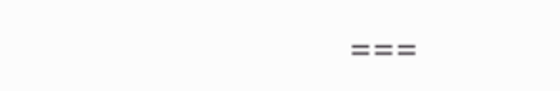===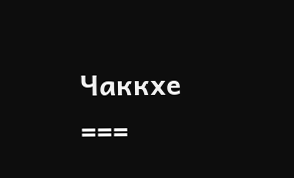Чаккхе ===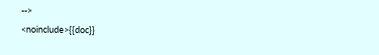-->
<noinclude>{{doc}}